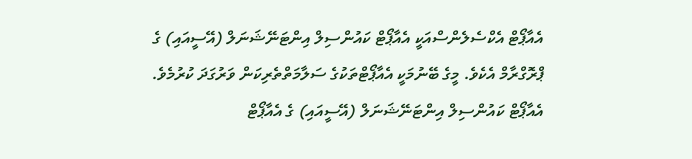އެއާޕޯޓް އެކްސެލެންސްއަކީ އެއާޕޯޓް ކައުންސިލް އިންޓަނޭޝަނަލް (އޭސީއައި) ގެ ޕްރޮގްރާމް އެކެވެ. މީގެ ބޭނުމަކީ އެއާޕޯޓްތަކުގެ ސަލާމަތްތެރިކަން ވަރުގަދަ ކުރުމެވެ.
އެއާޕޯޓް ކައުންސިލް އިންޓަނޭޝަނަލް (އޭސީއައި) ގެ އެއާޕޯޓް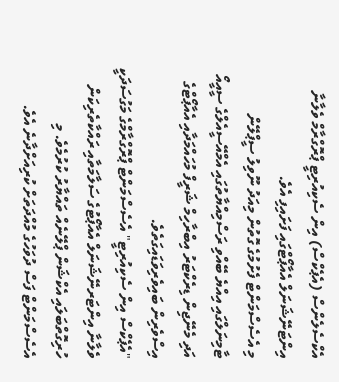އެކްސެލެންސް (އެޕެކްސް) އިން ސެކިއުރިޓީ ޕްރޮގްރާމް ވެލާނާ އިންޓަނޭޝަނަލް އެއާޕޯޓްގައި ފަށައިފި އެވެ.
މި އެސެސްމަންޓް ފެށުމުގެ ގޮތުން މިއަދު ނޫވިލު ސީޕްލޭން ޓާމިނަލްގައި އިއްޔެ ބޭއްވި ރަސްމިއްޔާތުގައި އެމްއޭސީއެލްގެ ސީއީއޯ އަދި މެނޭޖިން ޑިރެކްޓަރު އިބްރާހިމް ޝަރީފް މުހައްމަދާއި އެއާޕޯޓްގެ އިސްވެރިން ބައިވެރިވަޑައިގަތެވެ.
"އެޕެކްސް އިން ސެކިއުރިޓީ" އެސެސްމަންޓް ޕްރޮގްރާމްގެ މަގުސަދަކީ ވެލާނާ އިންޓަރނޭޝަނަލް އެއާޕޯޓުގެ ސަލާމަތާއި ރައްކާތެރިކަން ހުރިގޮތްބަލައި އެކްޝަން ޕްލޭނެއް ތައްޔާރު ކުރުމެވެ. މި އެސެސްމަންޓް ފަސް ދުވަހުގެ މުއްދަތަށް ކުރިއަށްދާނެ އެވެ.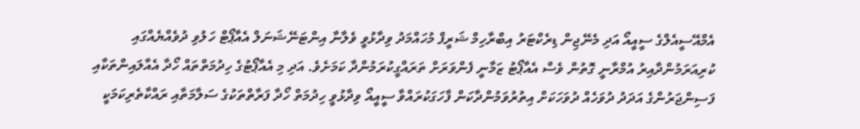އެމްއޭސީއެލްގެ ސީއީއޯ އަދި މެނޭޖިން ޑިރެކްޓަރު އިބްރާހިމް ޝަރީފް މުހައްމަދު ވިދާޅުވީ ވެލާނާ އިންޓަނޭޝަނަލް އެއާޕޯޓް ހަލުވި ދުވެއްޔެއްގައި ކުރިއަރަމުންދާއިރު އުމްރާނީ ގޮތުން ވެސް އެއާޕޯޓު ޒަމާނީ ފެންވަރަށް ތަރައްގީކުރަމުންދާ ކަމަށެވެ. އަދި މި އެއާޕޯޓުގެ ހިދުމަތްތައް ހޯދާ އެއާލައިންތަކާއި ފަސިންޖަރުންގެ އަދަދު ދުވަހެއް ދުވަހަކަށް އިތުރުވަމުންދާކަން ފާހަގަކުރައްވާ ސީއީއޯ ވިދާޅުވީ ހިދުމަތް ހޯދާ ފަރާތްތަކުގެ ސަލާމަތާއި ރައްކާތެރިކަމަކީ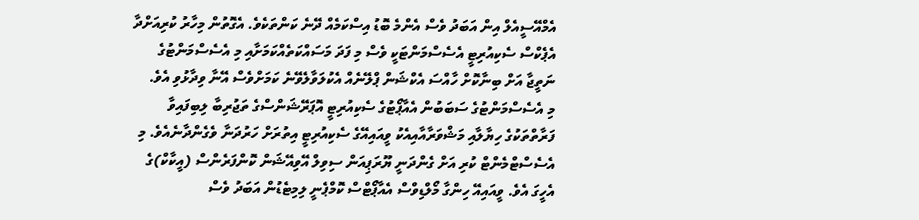އެމްއޭސީއެލް އިން އަބަދު ވެސް އެންމެ ބޮޑު އިސްކަމެއް ދޭނެ ކަންތަކެވެ. އެގޮތުން މިހާރު ކުރިއަށްދާ އެޕެކްސް ސެކިއުރިޓީ އެސެސްމަންޓަކީ ވެސް މި ފަދަ މަސައްކަތެއްކަމަށާއި މި އެސެސްމަންޓުގެ ނަތީޖާ އަށް ބިނާކޮށް ހާއްސަ އެކްޝަން ޕްލޭނެއް އެކުލަވާލެވޭނެ ކަމަށްވެސް އޭނާ ވިދާޅުވި އެވެ.
މި އެސެސްމަންޓުގެ ސަބަބުން އެއާޕޯޓުގެ ސެކިއުރިޓީ އޮޕަރޭޝަންސްގެ ތަޖުރިބާ ލިބިފައިވާ ފަރާތްތަކުގެ ހިޔާލާއި މަޝްވަރާއާއިއެކު ވީއައިއޭގެ ސެކިއުރިޓީ އިތުރަށް ހަރުދަނާ ވެގެންދާނެއެވެ. މި އެސެސްޓްމެންޓް ކުރި އަށް ގެންދަނީ ޔޫރަޕިއަން ސިވިލް އޭވިއޭޝަން ކޮންފަރެންސް (އީކާކް)ގެ އެހީގަ އެވެ. ވީއައިއޭ ހިންގާ މޯލްޑިވްސް އެއާޕޯޓްސް ކޮމްޕެނީ ލިމިޓެޑުން އަބަދު ވެސް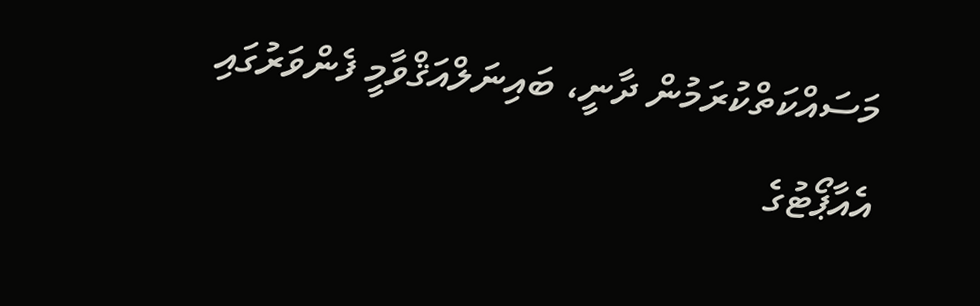މަސައްކަތްކުރަމުން ދާނީ، ބައިނަލްއަޤްވާމީ ފެންވަރުގައި އެއާޕޯޓުގެ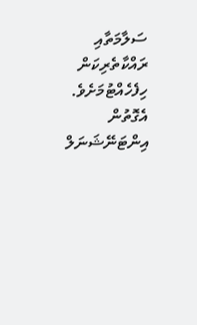ސަލާމަތާއި ރައްކާތެރިކަން ހިފެހެއްޓުމަށެވެ. އެގޮތުން އިންޓަނޭޝަނަލް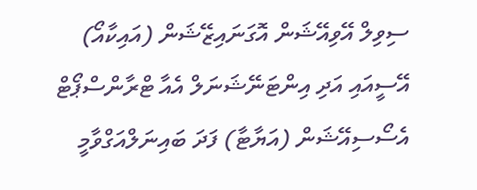ސިވިލް އޭވިއޭޝަން އޮގަނައިޒޭޝަން (އައިކާއޯ) އޭސީއައި އަދި އިންޓަނޭޝަނަލް އެއާ ޓްރާންސްޕޯޓް އެސޯސިއޭޝަން (އަޔާޓާ) ފަދަ ބައިނަލްއަގްވާމީ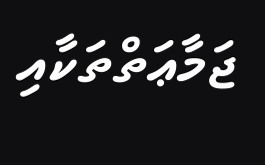ޖަމާޢަތްތަކާއި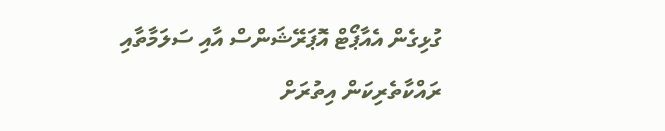ގުޅިގެން އެއާޕޯޓް އޮޕަރޭޝަންސް އާއި ސަލަމާތާއި ރައްކާތެރިކަން އިތުރަށް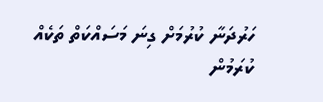ހަރުދަނާ ކުރުމަށް ގިނަ މަސައްކަތް ތަކެއް ކުރަމުން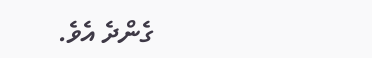ގެންދެ އެވެ.